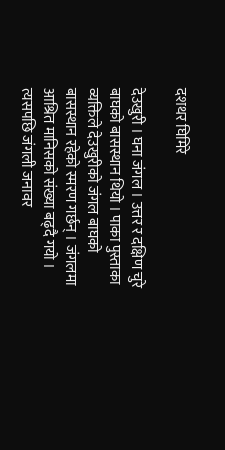दशथर घिमिरे

देउखुरी । घना जंगल । उत्तर र दक्षिण चुरे बाघको बासस्थान थियो । पाका पुस्ताका व्यक्तिले देउखुरीको जंगल बाघको बासस्थान रहेको स्मरण गर्छन् । जंगलमा आश्रित मानिसको संख्या बढ्दै गयो । त्यसपछि जंगली जनावर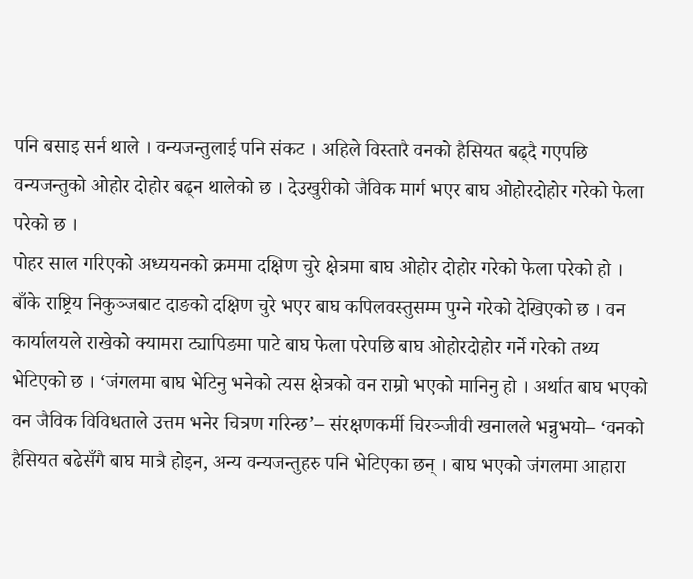पनि बसाइ सर्न थाले । वन्यजन्तुलाई पनि संकट । अहिले विस्तारै वनको हैसियत बढ्दै गएपछि वन्यजन्तुको ओहोर दोहोर बढ्न थालेको छ । देउखुरीको जैविक मार्ग भएर बाघ ओहोरदोहोर गरेको फेला परेको छ ।
पोहर साल गरिएको अध्ययनको क्रममा दक्षिण चुरे क्षेत्रमा बाघ ओहोर दोहोर गरेको फेला परेको हो । बाँके राष्ट्रिय निकुञ्जबाट दाङको दक्षिण चुरे भएर बाघ कपिलवस्तुसम्म पुग्ने गरेको देखिएको छ । वन कार्यालयले राखेको क्यामरा ट्यापिङमा पाटे बाघ फेला परेपछि बाघ ओहोरदोहोर गर्ने गरेको तथ्य भेटिएको छ । ‘जंगलमा बाघ भेटिनु भनेको त्यस क्षेत्रको वन राम्रो भएको मानिनु हो । अर्थात बाघ भएको वन जैविक विविधताले उत्तम भनेर चित्रण गरिन्छ’– संरक्षणकर्मी चिरञ्जीवी खनालले भन्नुभयो– ‘वनको हैसियत बढेसँगै बाघ मात्रै होइन, अन्य वन्यजन्तुहरु पनि भेटिएका छन् । बाघ भएको जंगलमा आहारा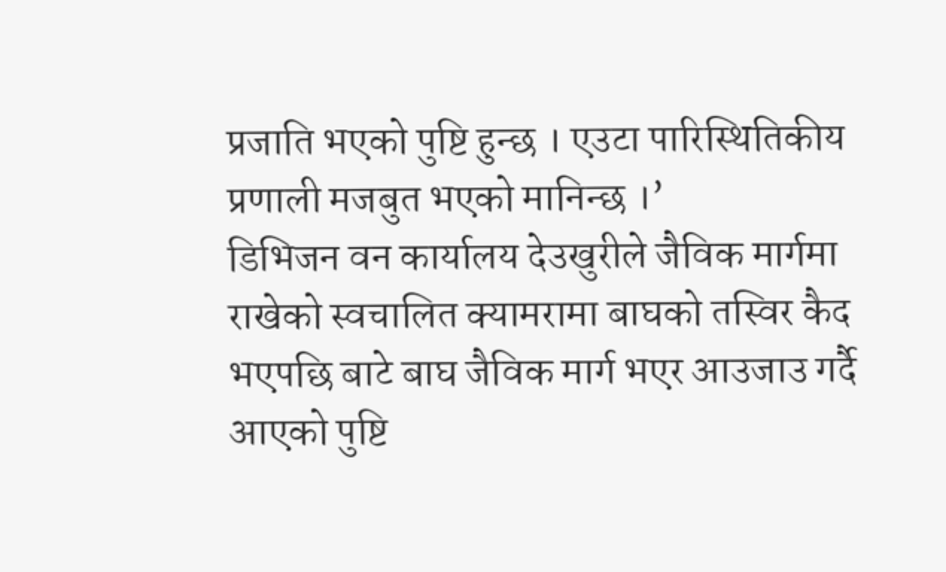प्रजाति भएको पुष्टि हुन्छ । एउटा पारिस्थितिकीय प्रणाली मजबुत भएको मानिन्छ ।’
डिभिजन वन कार्यालय देउखुरीले जैविक मार्गमा राखेको स्वचालित क्यामरामा बाघको तस्विर कैद भएपछि बाटे बाघ जैविक मार्ग भएर आउजाउ गर्दै आएको पुष्टि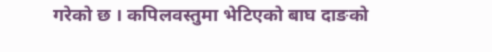गरेको छ । कपिलवस्तुमा भेटिएको बाघ दाङको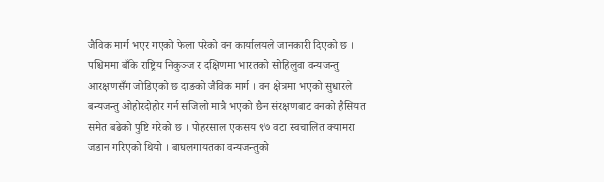जैविक मार्ग भएर गएको फेला परेको वन कार्यालयले जानकारी दिएको छ । पश्चिममा बाँके राष्ट्रिय निकुञ्ज र दक्षिणमा भारतको सोहिलुवा वन्यजन्तु आरक्षणसँग जोडिएको छ दाङको जैविक मार्ग । वन क्षेत्रमा भएको सुधारले बन्यजन्तु ओहोरदोहोर गर्न सजिलो मात्रै भएको छैन संरक्षणबाट वनको हैसियत समेत बढेको पुष्टि गरेको छ । पोहरसाल एकसय ९७ वटा स्वचालित क्यामरा जडान गरिएको थियो । बाघलगायतका वन्यजन्तुको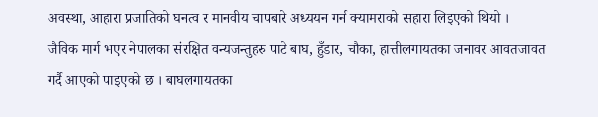अवस्था, आहारा प्रजातिको घनत्व र मानवीय चापबारे अध्ययन गर्न क्यामराको सहारा लिइएको थियो ।
जैविक मार्ग भएर नेपालका संरक्षित वन्यजन्तुहरु पाटे बाघ, हुँडार, चौका, हात्तीलगायतका जनावर आवतजावत गर्दै आएको पाइएको छ । बाघलगायतका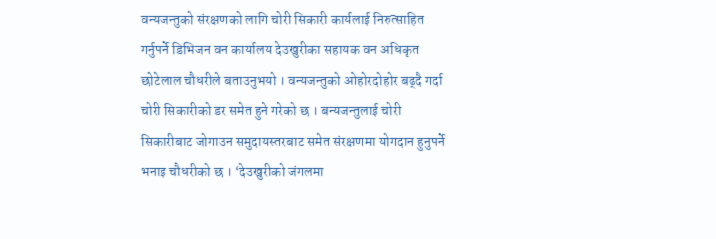वन्यजन्तुको संरक्षणको लागि चोरी सिकारी कार्यलाई निरुत्साहित गर्नुपर्ने डिभिजन वन कार्यालय देउखुरीका सहायक वन अधिकृत छोटेलाल चौधरीले बताउनुभयो । वन्यजन्तुको ओहोरदोहोर बढ्दै गर्दा चोरी सिकारीको डर समेत हुने गरेको छ । बन्यजन्तुलाई चोरी सिकारीबाट जोगाउन समुदायस्तरबाट समेत संरक्षणमा योगदान हुनुपर्ने भनाइ चौधरीको छ । ‘देउखुरीको जंगलमा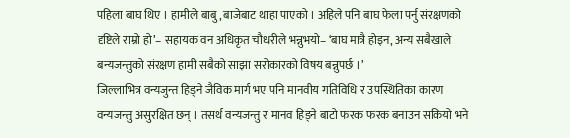पहिला बाघ थिए । हामीले बाबु, बाजेबाट थाहा पाएको । अहिले पनि बाघ फेला पर्नु संरक्षणको दृष्टिले राम्रो हो’– सहायक वन अधिकृत चौधरीले भन्नुभयो– ‘बाघ मात्रै होइन, अन्य सबैखाले बन्यजन्तुको संरक्षण हामी सबैको साझा सरोकारको विषय बन्नुपर्छ ।’
जिल्लाभित्र वन्यजुन्त हिड्ने जैविक मार्ग भए पनि मानवीय गतिविधि र उपस्थितिका कारण वन्यजन्तु असुरक्षित छन् । तसर्थ वन्यजन्तु र मानव हिड्ने बाटो फरक फरक बनाउन सकियो भने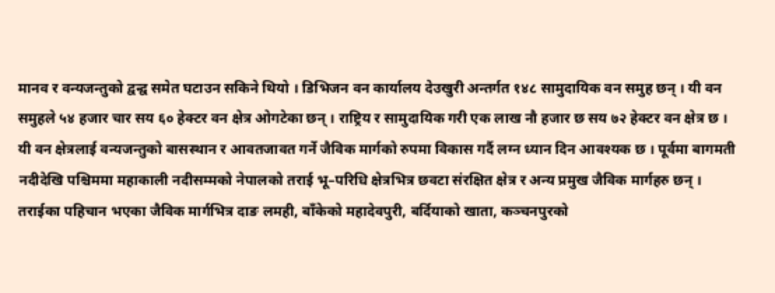मानव र वन्यजन्तुको द्वन्द्व समेत घटाउन सकिने थियो । डिभिजन वन कार्यालय देउखुरी अन्तर्गत १४८ सामुदायिक वन समुह छन् । यी वन समुहले ५४ हजार चार सय ६० हेक्टर वन क्षेत्र ओगटेका छन् । राष्ट्रिय र सामुदायिक गरी एक लाख नौ हजार छ सय ७२ हेक्टर वन क्षेत्र छ । यी वन क्षेत्रलाई वन्यजन्तुको बासस्थान र आवतजावत गर्ने जैविक मार्गको रुपमा विकास गर्दै लग्न ध्यान दिन आवश्यक छ । पूर्वमा बागमती नदीदेखि पश्चिममा महाकाली नदीसम्मको नेपालको तराई भू–परिधि क्षेत्रभित्र छवटा संरक्षित क्षेत्र र अन्य प्रमुख जैविक मार्गहरु छन् । तराईका पहिचान भएका जैविक मार्गभित्र दाङ लमही, बाँकेको महादेवपुरी, बर्दियाको खाता, कञ्चनपुरको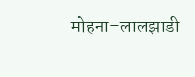मोहना–लालझाडी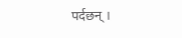पर्दछन् ।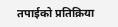तपाईको प्रतिक्रिया